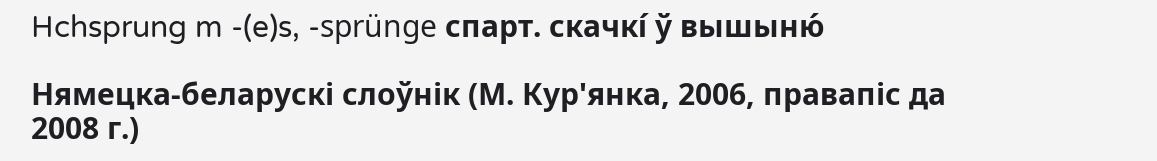Hchsprung m -(e)s, -sprünge спарт. скачкі́ ў вышыню́

Нямецка-беларускі слоўнік (М. Кур'янка, 2006, правапіс да 2008 г.)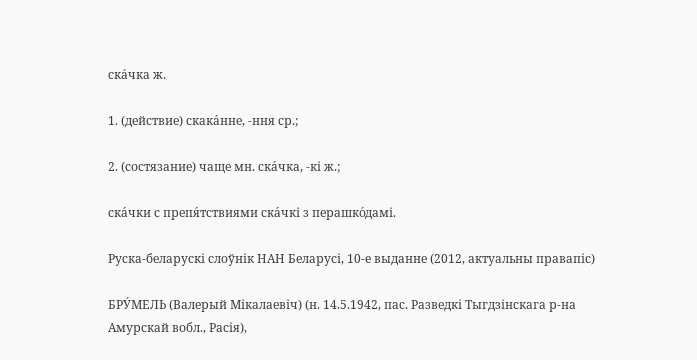ска́чка ж.

1. (действие) скака́нне, -ння ср.;

2. (состязание) чаще мн. ска́чка, -кі ж.;

ска́чки с препя́тствиями ска́чкі з перашко́дамі.

Руска-беларускі слоўнік НАН Беларусі, 10-е выданне (2012, актуальны правапіс)

БРУ́МЕЛЬ (Валерый Мікалаевіч) (н. 14.5.1942, пас. Разведкі Тыгдзінскага р-на Амурскай вобл., Расія),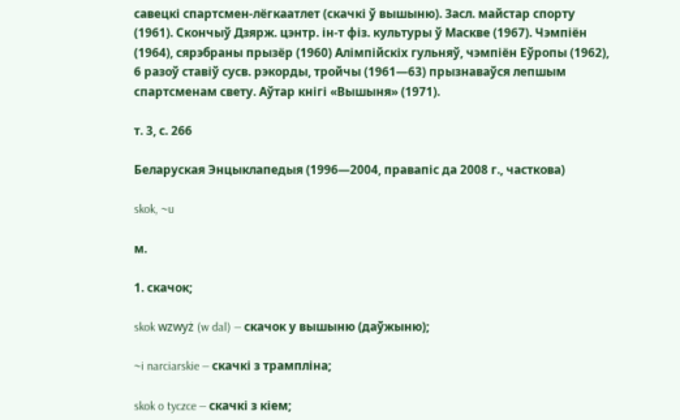савецкі спартсмен-лёгкаатлет (скачкі ў вышыню). Засл. майстар спорту (1961). Скончыў Дзярж. цэнтр. ін-т фіз. культуры ў Маскве (1967). Чэмпіён (1964), сярэбраны прызёр (1960) Алімпійскіх гульняў, чэмпіён Еўропы (1962), 6 разоў ставіў сусв. рэкорды, тройчы (1961—63) прызнаваўся лепшым спартсменам свету. Аўтар кнігі «Вышыня» (1971).

т. 3, с. 266

Беларуская Энцыклапедыя (1996—2004, правапіс да 2008 г., часткова)

skok, ~u

м.

1. скачок;

skok wzwyż (w dal) — скачок у вышыню (даўжыню);

~i narciarskie — скачкі з трампліна;

skok o tyczce — скачкі з кіем;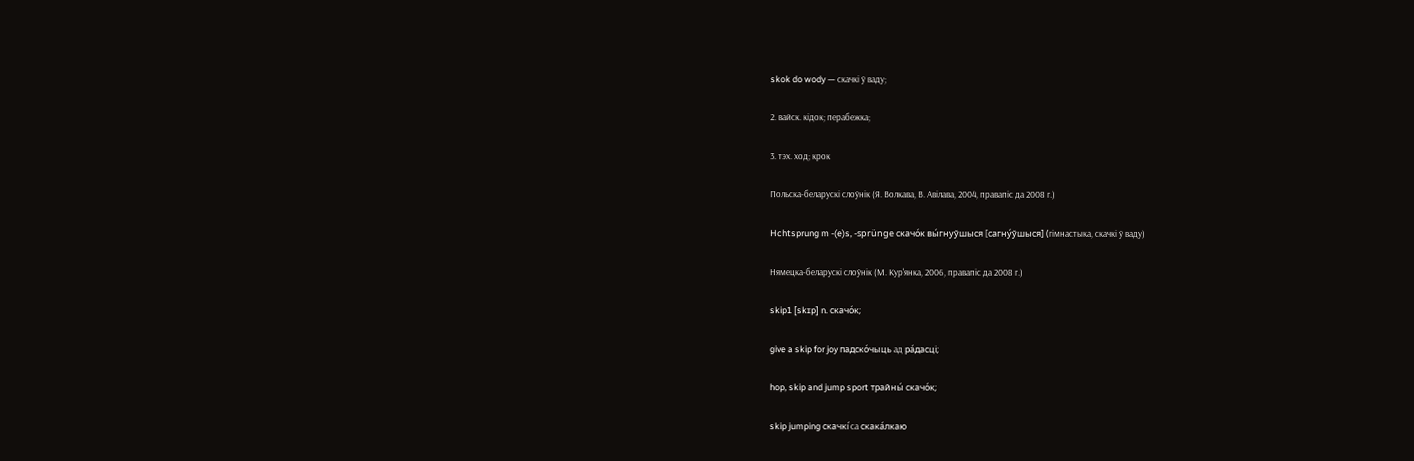skok do wody — скачкі ў ваду;

2. вайск. кідок; перабежка;

3. тэх. ход; крок

Польска-беларускі слоўнік (Я. Волкава, В. Авілава, 2004, правапіс да 2008 г.)

Hchtsprung m -(e)s, -sprünge скачо́к вы́гнуўшыся [сагну́ўшыся] (гімнастыка, скачкі ў ваду)

Нямецка-беларускі слоўнік (М. Кур'янка, 2006, правапіс да 2008 г.)

skip1 [skɪp] n. скачо́к;

give a skip for joy падско́чыць ад ра́дасці;

hop, skip and jump sport трайны́ скачо́к;

skip jumping скачкі́ са скака́лкаю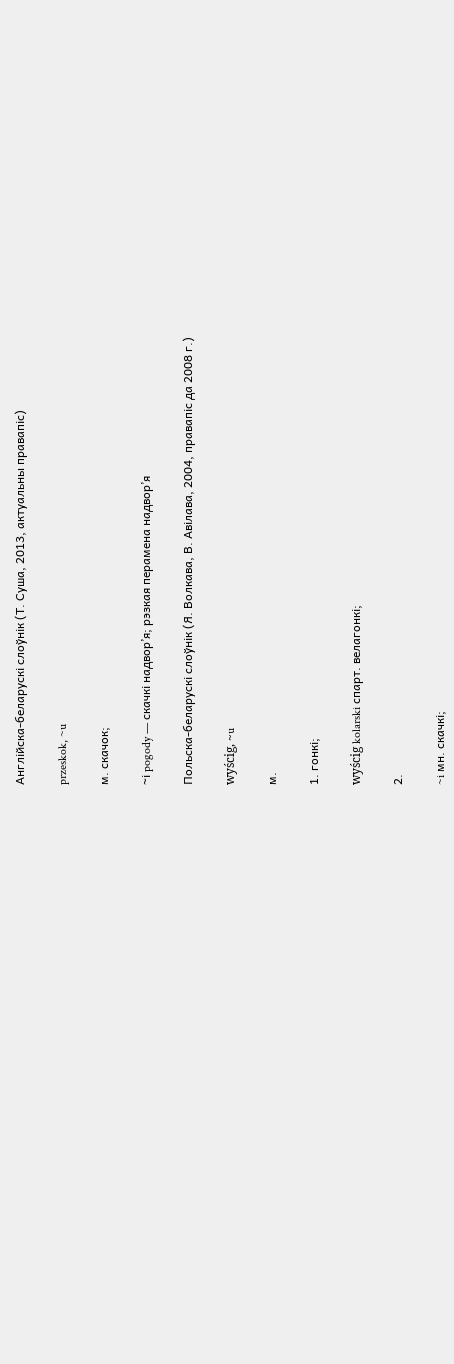Англійска-беларускі слоўнік (Т. Суша, 2013, актуальны правапіс)

przeskok, ~u

м. скачок;

~і pogody — скачкі надвор’я; рэзкая перамена надвор’я

Польска-беларускі слоўнік (Я. Волкава, В. Авілава, 2004, правапіс да 2008 г.)

wyścig, ~u

м.

1. гонкі;

wyścig kolarski спарт. велагонкі;

2.

~i мн. скачкі;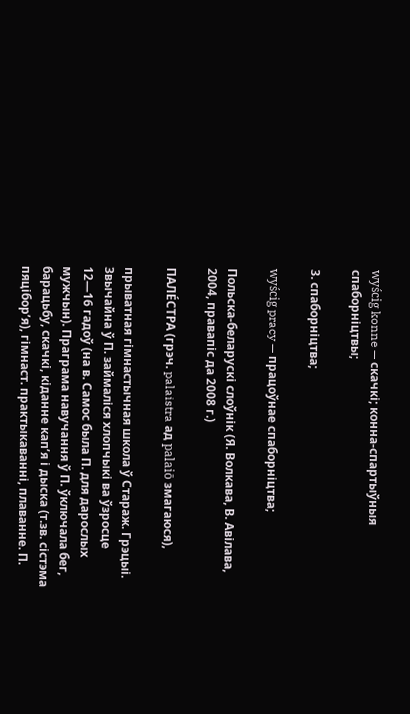wyścig konne — скачкі; конна-спартыўныя спаборніцтвы;

3. спаборніцтва;

wyścig pracy — працоўнае спаборніцтва;

Польска-беларускі слоўнік (Я. Волкава, В. Авілава, 2004, правапіс да 2008 г.)

ПАЛЕ́СТРА (грэч. palaistra ад palaiō змагаюся),

прыватная гімнастычная школа ў Стараж. Грэцыі. Звычайна ў П. займаліся хлопчыкі ва ўзросце 12—16 гадоў (на в. Самос была П. для дарослых мужчын). Праграма навучання ў П. ўключала бег, барацьбу, скачкі, кіданне кап’я і дыска (т.зв. сістэма пяцібор’я), гімнаст. практыкаванні, плаванне. П.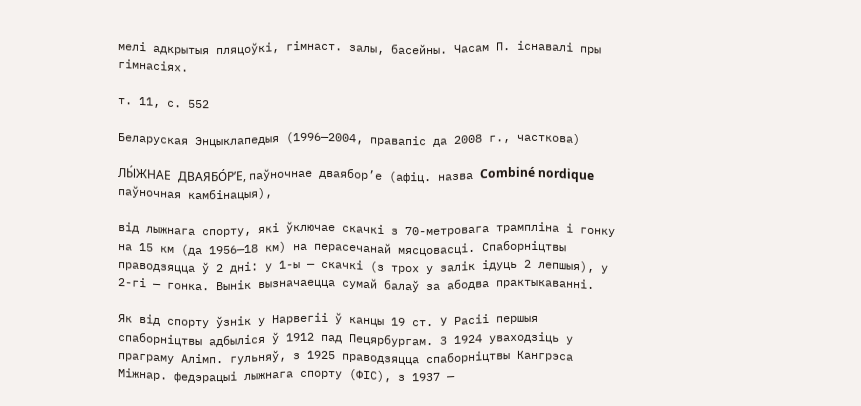мелі адкрытыя пляцоўкі, гімнаст. залы, басейны. Часам П. існавалі пры гімнасіях.

т. 11, с. 552

Беларуская Энцыклапедыя (1996—2004, правапіс да 2008 г., часткова)

ЛЫ́ЖНАЕ ДВАЯБО́Р’Е, паўночнае дваябор’е (афіц. назва Combiné nordique паўночная камбінацыя),

від лыжнага спорту, які ўключае скачкі з 70-метровага трампліна і гонку на 15 км (да 1956—18 км) на перасечанай мясцовасці. Спаборніцтвы праводзяцца ў 2 дні: у 1-ы — скачкі (з трох у залік ідуць 2 лепшыя), у 2-гі — гонка. Вынік вызначаецца сумай балаў за абодва практыкаванні.

Як від спорту ўзнік у Нарвегіі ў канцы 19 ст. У Расіі першыя спаборніцтвы адбыліся ў 1912 пад Пецярбургам. З 1924 уваходзіць у праграму Алімп. гульняў, з 1925 праводзяцца спаборніцтвы Кангрэса Міжнар. федэрацыі лыжнага спорту (ФІС), з 1937 —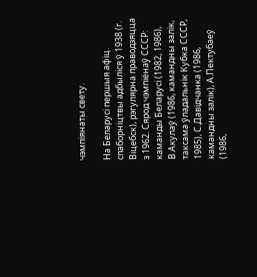чэмпіянаты свету.

На Беларусі першыя афіц. спаборніцтвы адбыліся ў 1938 (г. Віцебск), рэгулярна праводзяцца з 1962. Сярод чэмпіёнаў СССР: каманды Беларусі (1982, 1986), В.Акулаў (1986, камандны залік, таксама ўладальнік Кубка СССР, 1985), С.Давідчанка (1986, камандны залік), А.Пектубаеў (1986,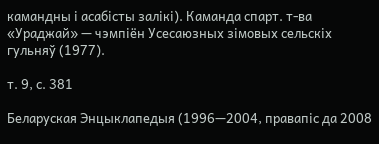камандны і асабісты залікі). Каманда спарт. т-ва «Ураджай» — чэмпіён Усесаюзных зімовых сельскіх гульняў (1977).

т. 9, с. 381

Беларуская Энцыклапедыя (1996—2004, правапіс да 2008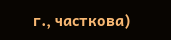г., часткова)